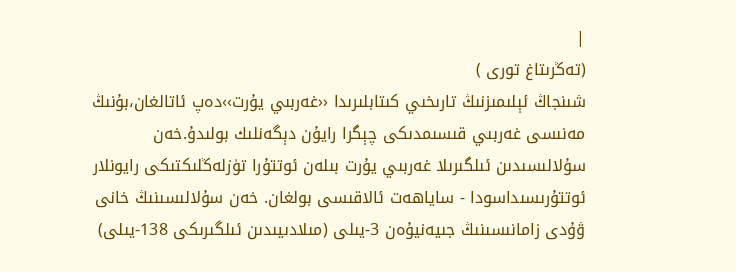|
(تەڭرىتاغ تورى )
شىنجاڭ ئېلىمىزنىڭ تارىخىي كىتابلىرىدا ‹‹غەربىي يۇرت››دەپ ئاتالغان،بۇنىڭ مەنىسى غەربىي قىسىمدىكى چېگرا رايۇن دېگەنلىك بولىدۇ.خەن سۇلالىسىدىن ئىلگىرىلا غەربىي يۇرت بىلەن ئوتتۇرا تۈزلەڭلىكتىكى رايونلار ئوتتۇرىسىداسودا - ساياھەت ئالاقىسى بولغان. خەن سۇلالىسىنىڭ خانى ۋۇدى زامانىسىنىڭ جىيەنيۇەن 3-يىلى (مىلادىيىدىن ئىلگىرىكى 138-يىلى)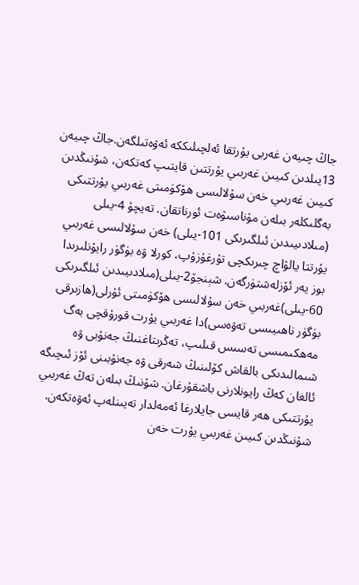جاڭ چىيەن غەربى يۇرتقا ئەلچىلىككە ئەۋەتىلگەن.جاڭ چىيەن 13يىلدىن كىيىن غەربىي يۇرتتىن قايتىپ كەتكەن، شۇنىڭدىن كىيىن غەربىي خەن سۇلالىسى ھۆكۈمىتى غەربىي يۇرتتىكى بەگلىكلەر بىلەن مۇناسىۋەت ئورناتقان. تەيچۇ 4-يىلى (مىلادىيىدىن ئىلگىرىكى 101-يىلى) خەن سۇلالىسى غەربىي يۇرتتا يالۋاچ چىرىكچى تۇرغۇزۇپ، كورلا ۋە بۈگۈر رايۇنلىرىدا بوز يەر ئۆزلەشتۈرگەن. شېنجۆ2-يىلى(مىلادىيىدىن ئىلگىرىكى 60-يىلى)غەربىي خەن سۇلالىسى ھۆكۈمىتى ئۇرلى(ھازىرقى بۈگۈر ناھىيىسى تەۋەسى)دا غەربىي يۇرت قورۇقچى بەگ مەھكىمىسى تەسىس قىلىپ، تەڭرىتاغنىڭ جەنۇبى ۋە شىمالىدىكى بالقاش كۆلىنىڭ شەرقى ۋە جەنۇبىنى ئۆز ئىچىگە ئالغان كەڭ رايونلارنى باشقۇرغان. شۇنىڭ بىلەن تەڭ غەربىي يۇرتتىكى ھەر قايسى جايلارغا ئەمەلدار تەيىنلەپ ئەۋەتكەن. شۇنىڭدىن كىيىن غەربىي يۇرت خەن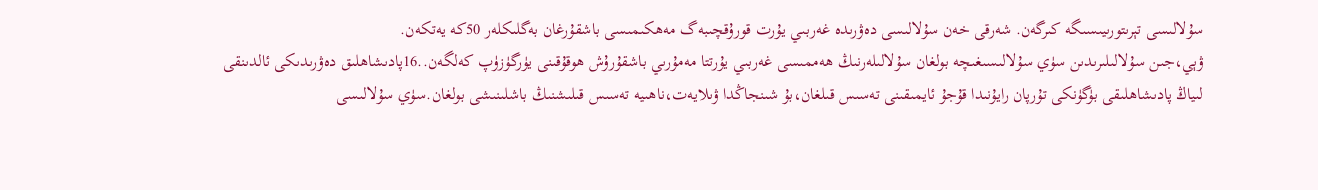سۇلالىسى تېرىتورىيىسىگە كىرگەن. شەرقى خەن سۇلالىسى دەۋرىدە غەربىي يۇرت قورۇقچىبەگ مەھكىمىسى باشقۇرغان بەگلىكلەر 50كە يەتكەن.
ۋېي،جىن سۇلالىلىرىدىن سۈي سۇلالىسىغىچە بولغان سۇلالىلەرنىڭ ھەممىسى غەربىي يۇرتتا مەمۇرىي باشقۇرۇش ھوقۇقىنى يۈرگۈزۈپ كەلگەن..16پادىشاھلىق دەۋرىدىكى ئالدىنقى لىياڭ پادىشاھلىقى بۈگۈنكى تۇرپان رايۇنىدا قۇجۇ ئايمىقىنى تەسىس قىلغان،بۇ شىنجاڭدا ۋىلايەت،ناھىيە تەسىس قىلىشنىڭ باشلىنىشى بولغان.سۈي سۇلالىسى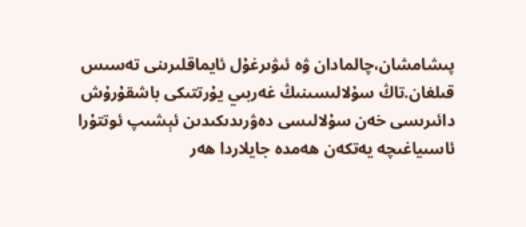پىشامشان،چالمادان ۋە ئىۋىرغۇل ئايماقلىرىنى تەسىس قىلغان.تاڭ سۇلالىسىنىڭ غەربىي يۇرتتىكى باشقۇرۇش دائىرىسى خەن سۇلالىسى دەۋرىدىكىدىن ئېشىپ ئوتتۇرا ئاسىياغىچە يەتكەن ھەمدە جايلاردا ھەر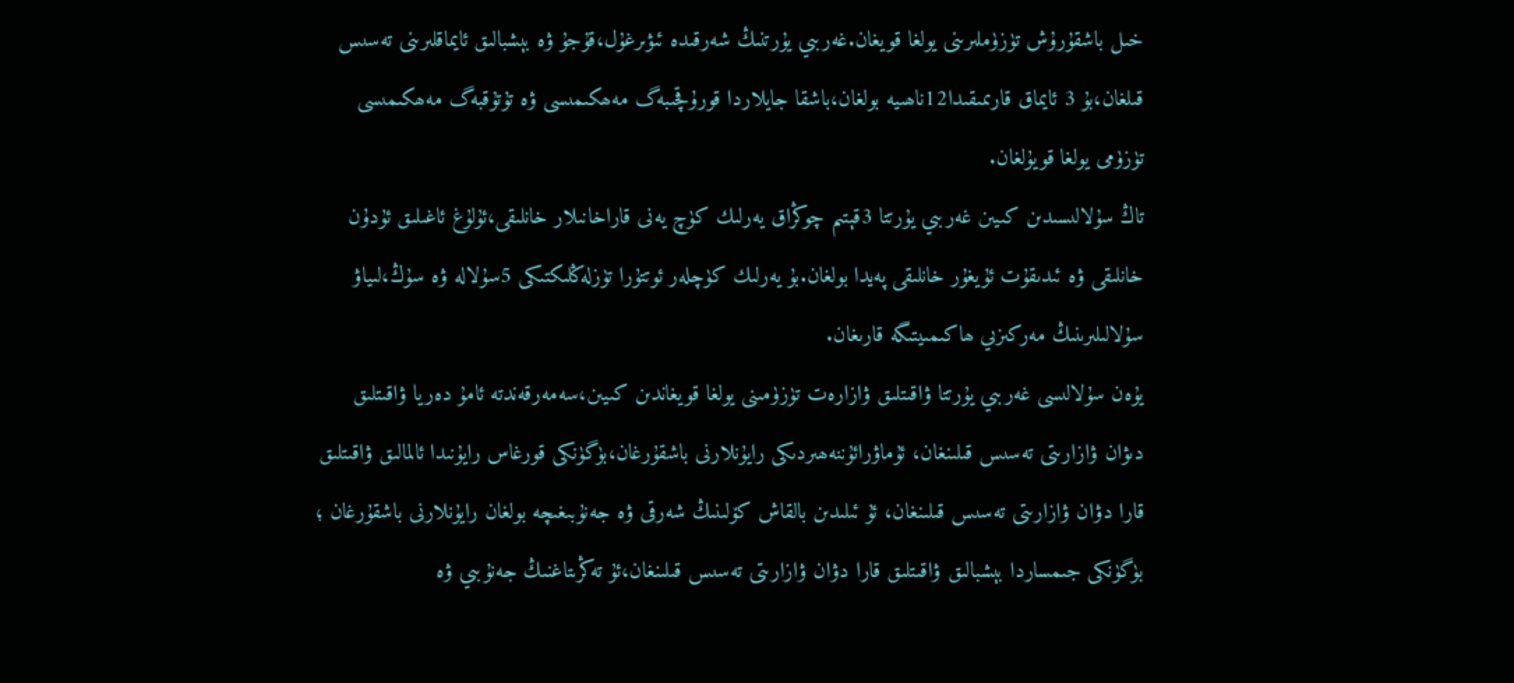خىل باشقۇرۇش تۈزۈملىرىنى يولغا قويغان.غەربىي يۇرتنىڭ شەرقىدە ئىۋىرغۇل،قۇجۇ ۋە بېشبالىق ئايماقلىرىنى تەسىس قىلغان،بۇ 3 ئايماق قارىمىقىدا12ناھىيە بولغان،باشقا جايلاردا قورۇقچىبەگ مەھكىمىسى ۋە تۇتۇقبەگ مەھكىمىسى تۈزۈمى يولغا قويۇلغان.
تاڭ سۇلالىسىدىن كىيىن غەربىي يۇرتتا 3قېتىم چوڭراق يەرلىك كۈچ يەنى قاراخانىلار خانلىقى،ئۇلۇغ ئاغىلىق ئۇدۇن خانلىقى ۋە ئىدىقۇت ئۇيغۇر خانلىقى پەيدا بولغان.بۇ يەرلىك كۈچلەر ئوتتۇرا تۈزلەڭلىكتىكى 5سۇلالە ۋە سۇڭ،لىياۋ سۇلالىلىرىنىڭ مەركىزىي ھاكىمىيتىگە قارىغان.
يۇەن سۇلالىسى غەربىي يۇرتتا ۋاقىتلىق ۋازارەت تۈزۈمىنى يولغا قويغاندىن كىيىن،سەمەرقەندتە ئامۇ دەريا ۋاقىتلىق دىۋان ۋازارىتى تەسىس قىلىنغان، ئۇماۋرائۇننەھىردىكى رايۇنلارنى باشقۇرغان،بۈگۈنكى قورغاس رايۇنىدا ئالمالىق ۋاقىتلىق قارا دۋان ۋازارىتى تەسىس قىلىنغان، ئۇ ئىلىدىن بالقاش كۆلىنىڭ شەرقى ۋە جەنۇبىغىچە بولغان رايۇنلارنى باشقۇرغان ؛ بۈگۈنكى جىمساردا بېشبالىق ۋاقىتلىق قارا دۋان ۋازارىتى تەسىس قىلىنغان،ئۇ تەڭرىتاغنىڭ جەنۇبىي ۋە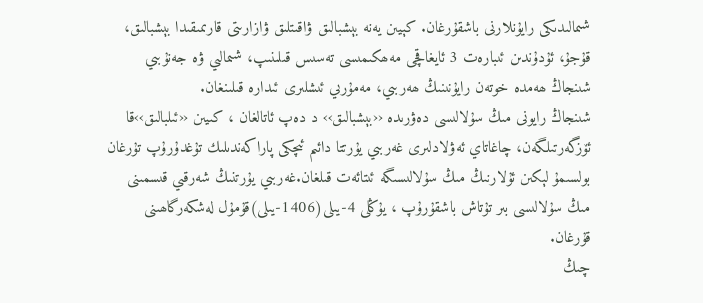شىمالىدىكى رايۇنلارنى باشقۇرغان. كېيىن يەنە بېشبالىق ۋاقىتلىق ۋازارىتى قارىمىقىدا بېشبالىق، قۇجۇ، ئۇدۇندىن ئىبارەت 3 ئايغاقچى مەھكىمىسى تەسىس قىلىنىپ، شىمالىي ۋە جەنۇبىي شىنجاڭ ھەمدە خوتەن رايۇنىنىڭ ھەربىي، مەمۇرىي ئىشلىرى ئىدارە قىلىنغان.
شىنجاڭ رايونى مىڭ سۇلالىسى دەۋرىدە ‹‹بېشبالىق›› د دەپ ئاتالغان ، كىيىن ‹‹ئىلبالىق››قا ئۆزگەرتىلگەن، چاغاتاي ئەۋلادلىرى غەربىي يۇرتتا دائىم ئىچكى پاراكەندىلىك تۇغدۇرۇپ تۇرغان بولسىمۇ لېكىن ئۇلارنىڭ مىڭ سۇلالىسىگە ئىتائەت قىلغان.غەربىي يۇرتنىڭ شەرقىي قىسمىنى مىڭ سۇلالىسى بىر تۇتاش باشقۇرۇپ ، يۇڭلى 4-يىلى(1406-يىلى)قۇمۇل لەشكەرگاھىنى قۇرغان.
چىڭ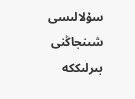سۇلالىسى شىنجاڭنى بىرلىككە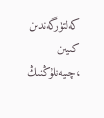كەلتۈرگەندىن كىيىن ،چىيەنلۇڭنىڭ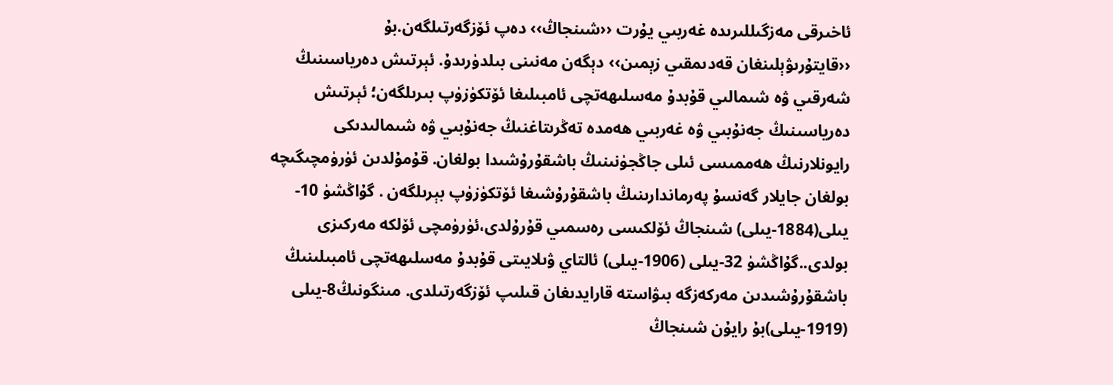ئاخىرقى مەزگىللىرىدە غەربىي يۇرت ‹‹شىنجاڭ›› دەپ ئۆزگەرتىلگەن.بۇ ‹‹قايتۇرىۋېلىنغان قەدىمقىي زېمىن›› دېگەن مەنىنى بىلدۈرىدۇ. ئېرتىش دەرياسىنىڭ شەرقىي ۋە شىمالىي قۇبدۇ مەسلىھەتچى ئامبىلىغا ئۆتكۈزۈپ بىرىلگەن؛ ئېرتىش دەرياسىنىڭ جەنۇبىي ۋە غەربىي ھەمدە تەڭرىتاغنىڭ جەنۇبىي ۋە شىمالىدىكى رايونلارنىڭ ھەممىسى ئىلى جاڭجۈنىنىڭ باشقۇرۇشىدا بولغان. قۇمۇلدىن ئۈرۈمچىگىچە بولغان جايلار گەنسۇ پەرماندارىنىڭ باشقۇرۇشىغا ئۆتكۈزۈپ بېرىلگەن . گۇاڭشۈ 10-يىلى(1884-يىلى) شىنجاڭ ئۆلكىسى رەسمىي قۇرۇلدى،ئۈرۈمچى ئۆلكە مەركىزى بولدى..گۇاڭشۈ 32-يىلى (1906-يىلى) ئالتاي ۋىلايىتى قۇبدۇ مەسلىھەتچى ئامبىلىنىڭ باشقۇرۇشىدىن مەركەزگە بىۋاستە قارايدىغان قىلىپ ئۆزگەرتىلدى. مىنگونىڭ8-يىلى (1919-يىلى)بۇ رايۇن شىنجاڭ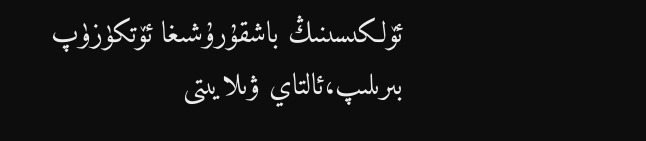ئۆلكىسىنىڭ باشقۇرۇشىغا ئۆتكۈزۈپ بىرىلىپ،ئالتاي ۋىلايىتى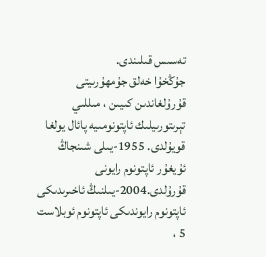تەسىس قىلىندى.
جۇڭخۇا خەلق جۇمھۇرىيتى قۇرۇلغاندىن كىيىن ، مىللىي تېرىتورىيلىك ئاپتونومىيە پائال يولغا قويۇلدى. 1955-يىلى شىنجاڭ ئۇيغۇر ئاپتونوم رايونى قۇرۇلدى.2004-يىلنىڭ ئاخىرىدىكى ئاپتونوم رايوندىكى ئاپتونوم ئوبلاست 5 ،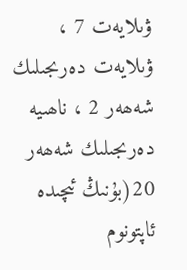ۋىلايەت 7 ، ۋىلايەت دەرىجىلىك شەھەر 2 ، ناھىيە دەرىجىلىك شەھەر 20(بۇنىڭ ئىچىدە ئاپتونوم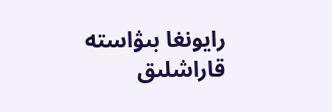رايونغا بىۋاستە قاراشلىق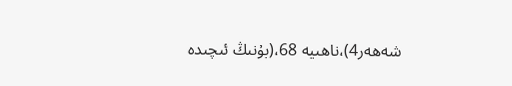شەھەر4)،ناھىيە 68،(بۇنىڭ ئىچىدە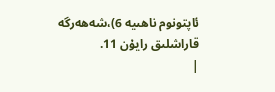ئاپتونوم ناھىيە 6)،شەھەرگە قاراشلىق رايۇن 11.
|